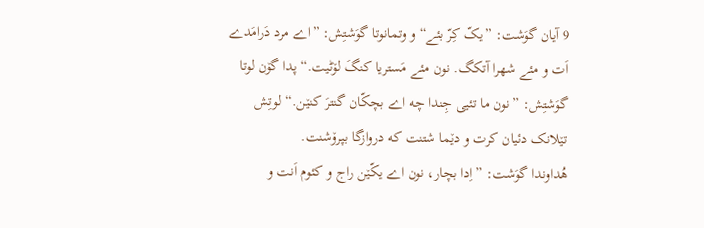9 آیان گوَشت: ”یکّ کِرّ بئے“ و وتمانوتا گوَشتِش: ”اے مرد دَرامَدے اَت و مئے شهرا آتکگ. نون مئے مَستریا کنگَ لۆٹیت.“ پدا گۆن لوتا گوَشتِش: ”نون ما تئیی جِندا چه اے بچکّان گنترَ کنێن.“ لوتِش تێلانک دئیان کرت و دێما شتنت که دروازگا بپرۆشنت.
هُداوندا گوَشت: ”اِدا بچار، نون اے یکّێن راج و کئوم اَنت و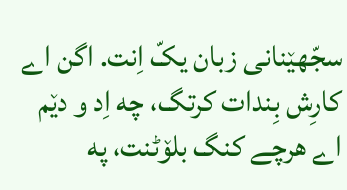سجّهێنانی زبان یکّ اِنت. اگن اے کارِش بِندات کرتگ، چه اِد و دێم اے هرچے کنگ بلۆٹنت، په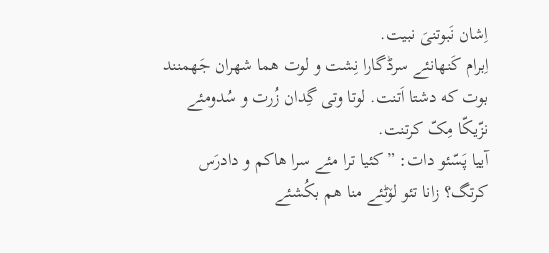اِشان نَبوتنیَ نبیت.
اِبرام کَنهانئے سرڈگارا نِشت و لوت هما شهران جَهمنند بوت که دشتا اَتنت. لوتا وتی گِدان زُرت و سُدومئے نزّیکّا مِکّ کرتنت.
آییا پَسّئو دات: ”کئیا ترا مئے سرا هاکم و دادرَس کرتگ؟ زانا تئو لۆٹئے منا هم بکُشئے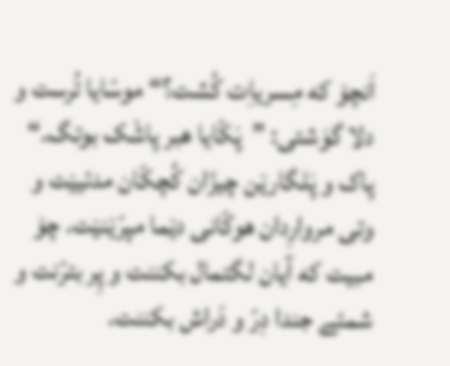اَنچۆ که مِسریاِت کُشت؟“ موسّایا تُرست و دلا گوَشتی: ”پَکّایا هبر پاشْک بوتگ.“
پاک و پَلگارێن چیزّان کُچکّان مدئیێت و وتی مروارِدان هوکّانی دێما مپرّێنێت. چۆ مبیت که آیان لگتمال بکننت و پِر بترّنت و شمئے جندا دِرّ و دْراش بکننت.